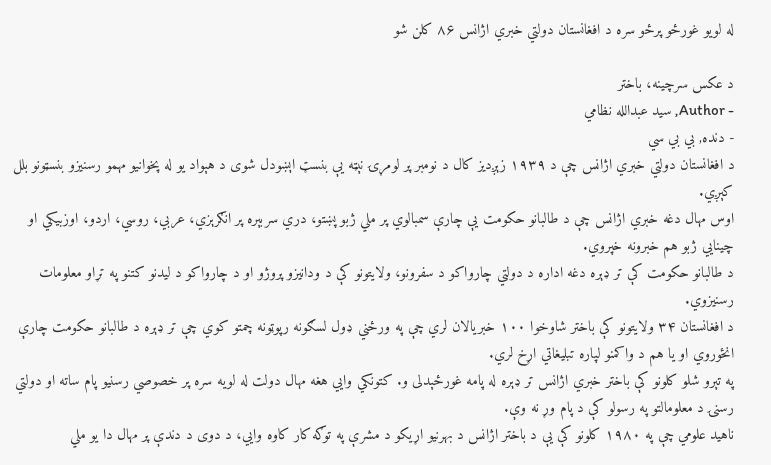له لویو غورځو پرځو سره د افغانستان دولتي خبري اژانس ۸۶ کلن شو

د عکس سرچینه، باختر
- Author, سید عبدالله نظامي
- دنده, بي بي سي
د افغانستان دولتي خبري اژانس چې د ۱۹۳۹ زېږدیز کال د نومبر پر لومړۍ نېټه یې بنسټ اېښودل شوی د هېواد یو له پخوانیو مهمو رسنیزو بنسټونو بلل کېږي.
اوس مهال دغه خبري اژانس چې د طالبانو حکومت یې چارې سمبالوي پر ملي ژبو پښتو، دري سربېره پر انګرېزي، عربي، روسي، اردو، اوزبیکي او چینايي ژبو هم خبرونه خپروي.
د طالبانو حکومت کې تر ډېره دغه اداره د دولتي چارواکو د سفرونو، ولایتونو کې د ودانیزو پروژو او د چارواکو د لیدنو کتنو په تړاو معلومات رسنیزوي.
د افغانستان ۳۴ ولایتونو کې باختر شاوخوا ۱۰۰ خبریالان لري چې په ورځني ډول لسګونه رپوټونه چمتو کوي چې تر ډېره د طالبانو حکومت چارې انځوروي او یا هم د واکمنو لپاره تبلیغاتي اړخ لري.
په تېرو شلو کلونو کې باختر خبري اژانس تر ډېره له پامه غورځېدلی و. کتونکي وايي هغه مهال دولت له لویه سره پر خصوصي رسنیو پام ساته او دولتي رسنۍ د معلومالتو په رسولو کې د پام وړ نه وې.
ناهید علومي چې په ۱۹۸۰ کلونو کې یې د باختر اژانس د بهرنیو اړیکو د مشرې په توګه کار کاوه وايي، د دوی د دندې پر مهال دا یو ملي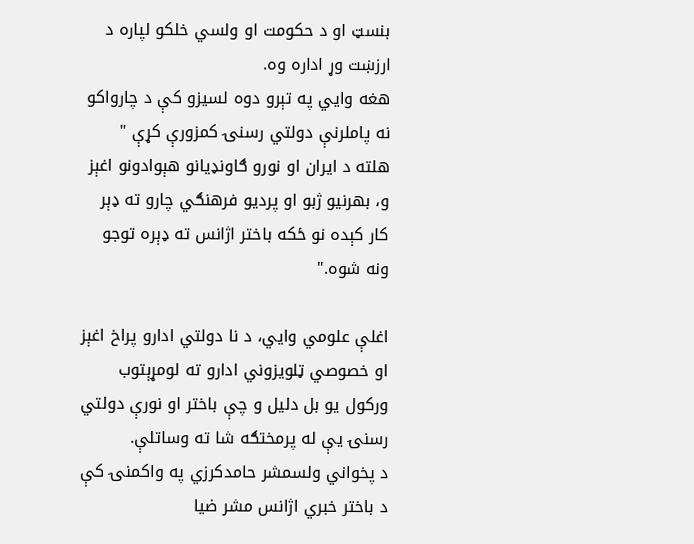بنسټ او د حکومت او ولسي خلکو لپاره د ارزښت وړ اداره وه.
هغه وايي په تېرو دوه لسیزو کې د چارواکو نه پاملرنې دولتي رسنۍ کمزورې کړې " هلته د ایران او نورو ګاونډیانو هېوادونو اغېز و، بهرنیو ژبو او پردیو فرهنګي چارو ته ډېر کار کېده نو ځکه باختر اژانس ته ډېره توجو ونه شوه."

اغلې علومي وايي، د نا دولتي ادارو پراخ اغېز او خصوصي ټلویزوني ادارو ته لومړېتوب ورکول یو بل دلیل و چې باختر او نورې دولتي رسنۍ یې له پرمختګه شا ته وساتلې.
د پخواني ولسمشر حامدکرزي په واکمنۍ کې د باختر خبري اژانس مشر ضیا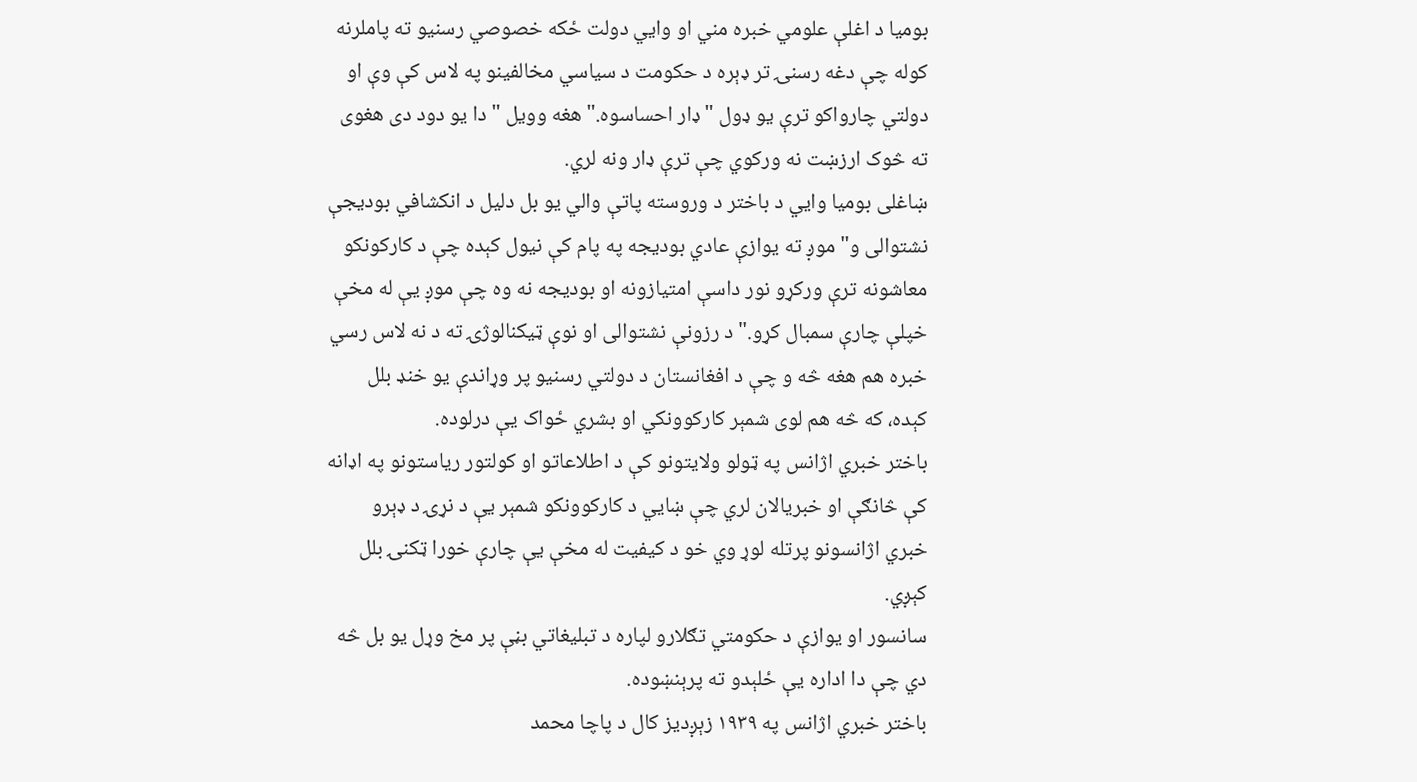بومیا د اغلې علومي خبره مني او وايي دولت ځکه خصوصي رسنیو ته پاملرنه کوله چې دغه رسنۍ تر ډېره د حکومت د سیاسي مخالفینو په لاس کې وې او دولتي چارواکو ترې یو ډول "ډار احساسوه." هغه وویل " دا یو دود دی هغوی ته څوک ارزښت نه ورکوي چې ترې ډار ونه لري.
ښاغلی بومیا وايي د باختر د وروسته پاتې والي یو بل دلیل د انکشافي بودیجې نشتوالی و" موږ ته یوازې عادي بودیجه په پام کې نیول کېده چې د کارکونکو معاشونه ترې ورکړو نور داسې امتیازونه او بودیجه نه وه چې موږ یې له مخې خپلې چارې سمبال کړو." د رزونې نشتوالی او نوې ټیکنالوژۍ ته د نه لاس رسي خبره هم هغه څه و چې د افغانستان د دولتي رسنیو پر وړاندې یو خنډ بلل کېده، که څه هم لوی شمېر کارکوونکي او بشري ځواک یې درلوده.
باختر خبري اژانس په ټولو ولایتونو کې د اطلاعاتو او کولتور ریاستونو په اډانه کې څانګې او خبریالان لري چې ښايي د کارکوونکو شمېر یې د نړۍ د ډېرو خبري اژانسونو پرتله لوړ وي خو د کیفیت له مخې یې چارې خورا ټکنۍ بلل کېږي.
سانسور او یوازې د حکومتي تګلارو لپاره د تبلیغاتي بڼې پر مخ وړل یو بل څه دي چې دا اداره یې ځلېدو ته پرېنښوده.
باختر خبري اژانس په ۱۹۳۹ زېږدیز کال د پاچا محمد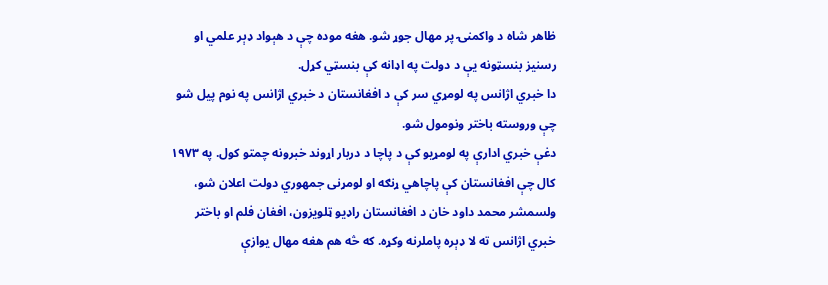ظاهر شاه د واکمنۍ پر مهال جوړ شو. هغه موده چې د هېواد ډېر علمي او رسنیز بنسټونه یې د دولت په اډانه کې بنسټي کړل.
دا خبري اژانس په لومړي سر کې د افغانستان د خبري اژانس په نوم پیل شو چې وروسته باختر ونومول شو.
دغې خبري ادارې په لومړیو کې د پاچا د دربار اړوند خبرونه چمتو کول. په ۱۹۷۳ کال چې افغانستان کې پاچاهي ړنګه او لومړنی جمهوري دولت اعلان شو، ولسمشر محمد داود خان د افغانستان راډیو ټلویزون، افغان فلم او باختر خبري اژانس ته لا ډېره پاملرنه وکړه. که څه هم هغه مهال یوازې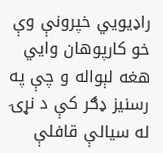راډیويي خپرونې وې خو کارپوهان وايي هغه لېواله و چې په رسنیز ډګر کې د نړۍ له سیالې قافلې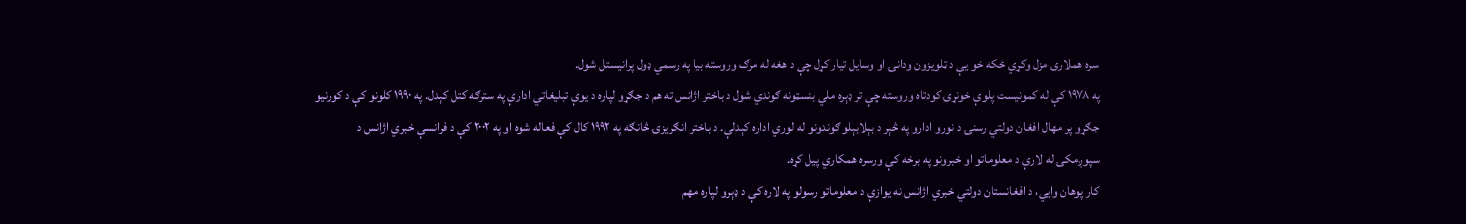سره هملاری مزل وکړي ځکه خو یې د ټلویزون ودانۍ او وسایل تیار کړل چې د هغه له مرګ وروسته بیا په رسمي ډول پرانیستل شول.
په ۱۹۷۸ کې له کمونیست پلوې خونړۍ کودتاه وروسته چې تر ډېره ملي بنسټونه ګوندي شول د باختر اژانس ته هم د جګړو لپاره د یوې تبلیغاتي ادارې په سترګه کتل کېدل. په ۱۹۹۰ کلونو کې د کورنیو جګړو پر مهال افغان دولتي رسنۍ د نورو ادارو په څېر د بېلابېلو ګوندونو له لوري اداره کېدلې. د باختر انګریزۍ څانګه په ۱۹۹۲ کال کې فعاله شوه او په ۲۰۰۲ کې د فرانسې خبري اژانس د سپوږمکۍ له لارې د معلوماتو او خبرونو په برخه کې ورسره همکاري پیل کړه.
کار پوهان وايي، د افغانستان دولتي خبري اژانس نه یوازې د معلوماتو رسولو په لاره کې د ډېرو لپاره مهم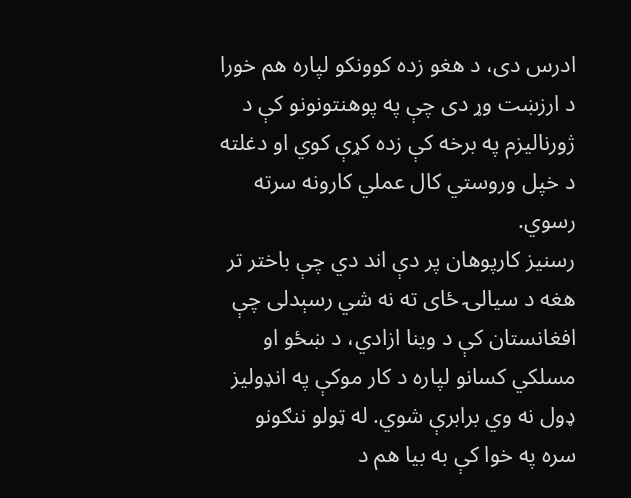ادرس دی، د هغو زده کوونکو لپاره هم خورا د ارزښت وړ دی چې په پوهنتونونو کې د ژورنالیزم په برخه کې زده کړې کوي او دغلته د خپل وروستي کال عملي کارونه سرته رسوي.
رسنیز کارپوهان پر دې اند دي چې باختر تر هغه د سیالۍ ځای ته نه شي رسېدلی چې افغانستان کې د وینا ازادي، د ښځو او مسلکي کسانو لپاره د کار موکې په انډولیز ډول نه وي برابرې شوي. له ټولو ننګونو سره په خوا کې به بیا هم د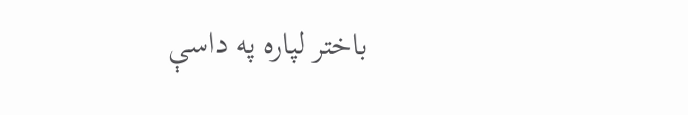باختر لپاره په داسې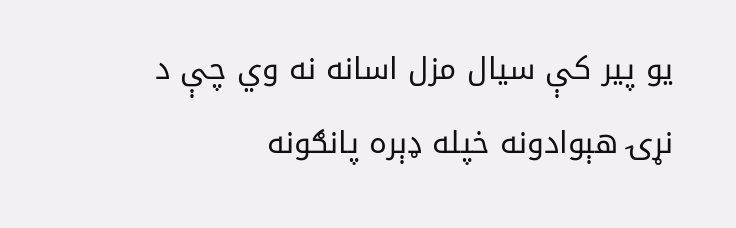یو پیر کې سیال مزل اسانه نه وي چې د نړۍ هېوادونه خپله ډېره پانګونه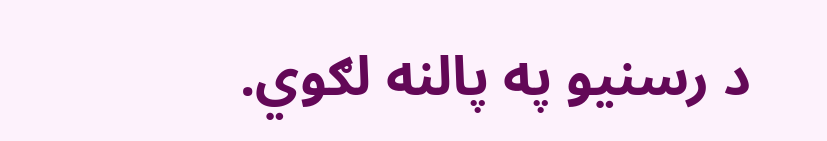د رسنیو په پالنه لګوي.